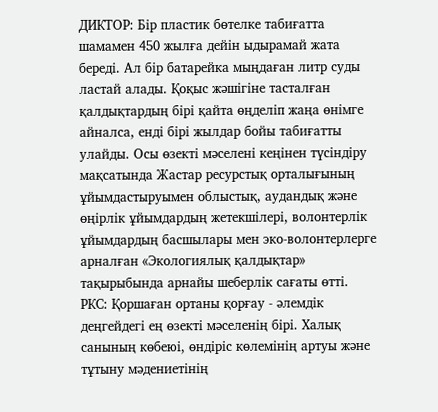ДИКТОР: Бір пластик бөтелке табиғатта шамамен 450 жылға дейін ыдырамай жата береді. Ал бір батарейка мыңдаған литр суды ластай алады. Қоқыс жәшігіне тасталған қалдықтардың бірі қайта өңделіп жаңа өнімге айналса, енді бірі жылдар бойы табиғатты улайды. Осы өзекті мәселені кеңінен түсіндіру мақсатында Жастар ресурстық орталығының ұйымдастыруымен облыстық, аудандық және өңірлік ұйымдардың жетекшілері, волонтерлік ұйымдардың басшылары мен эко-волонтерлерге арналған «Экологиялық қалдықтар» тақырыбында арнайы шеберлік сағаты өтті.
РКС: Қоршаған ортаны қорғау - әлемдік деңгейдегі ең өзекті мәселенің бірі. Халық санының көбеюі, өндіріс көлемінің артуы және тұтыну мәдениетінің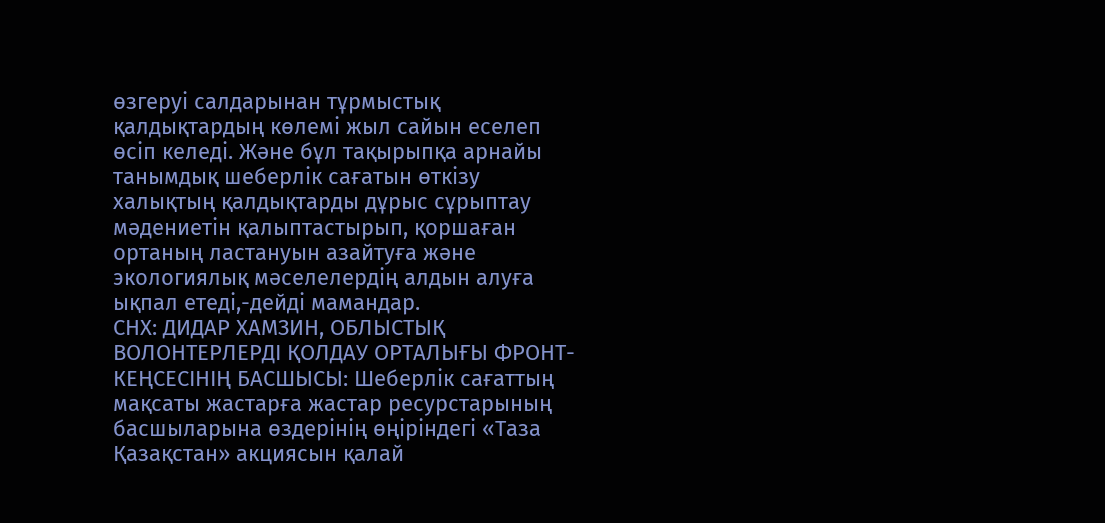өзгеруі салдарынан тұрмыстық қалдықтардың көлемі жыл сайын еселеп өсіп келеді. Және бұл тақырыпқа арнайы танымдық шеберлік сағатын өткізу халықтың қалдықтарды дұрыс сұрыптау мәдениетін қалыптастырып, қоршаған ортаның ластануын азайтуға және экологиялық мәселелердің алдын алуға ықпал етеді,-дейді мамандар.
СНХ: ДИДАР ХАМЗИН, ОБЛЫСТЫҚ ВОЛОНТЕРЛЕРДІ ҚОЛДАУ ОРТАЛЫҒЫ ФРОНТ-КЕҢСЕСІНІҢ БАСШЫСЫ: Шеберлік сағаттың мақсаты жастарға жастар ресурстарының басшыларына өздерінің өңіріндегі «Таза Қазақстан» акциясын қалай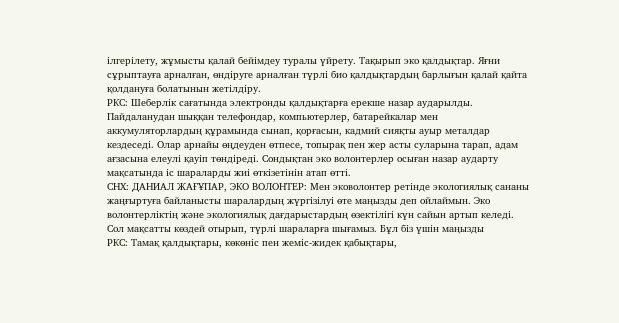ілгерілету, жұмысты қалай бейімдеу туралы үйрету. Тақырып эко қалдықтар. Яғни сұрыптауға арналған, өндіруге арналған түрлі био қалдықтардың барлығын қалай қайта қолдануға болатынын жетілдіру.
РКС: Шеберлік сағатында электронды қалдықтарға ерекше назар аударылды. Пайдаланудан шыққан телефондар, компьютерлер, батарейкалар мен аккумуляторлардың құрамында сынап, қорғасын, кадмий сияқты ауыр металдар кездеседі. Олар арнайы өңдеуден өтпесе, топырақ пен жер асты суларына тарап, адам ағзасына елеулі қауіп төндіреді. Сондықтан эко волонтерлер осыған назар аударту мақсатында іс шараларды жиі өткізетінін атап өтті.
СНХ: ДАНИАЛ ЖАҒҰПАР, ЭКО ВОЛОНТЕР: Мен эковолонтер ретінде экологиялық сананы жаңғыртуға байланысты шаралардың жүргізілуі өте маңызды деп ойлаймын. Эко волонтерліктің және экологиялық дағдарыстардың өзектілігі күн сайын артып келеді. Сол мақсатты көздей отырып, түрлі шараларға шығамыз. Бұл біз үшін маңызды
РКС: Тамақ қалдықтары, көкөніс пен жеміс-жидек қабықтары,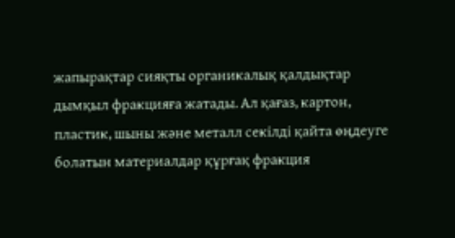жапырақтар сияқты органикалық қалдықтар дымқыл фракцияға жатады. Ал қағаз, картон, пластик, шыны және металл секілді қайта өңдеуге болатын материалдар құрғақ фракция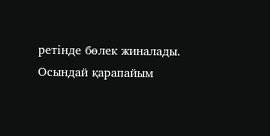ретінде бөлек жиналады. Осындай қарапайым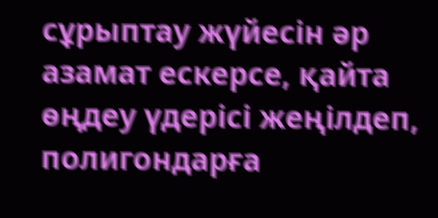сұрыптау жүйесін әр азамат ескерсе, қайта өңдеу үдерісі жеңілдеп, полигондарға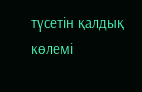түсетін қалдық көлемі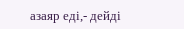азаяр еді,- дейді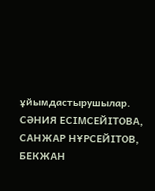ұйымдастырушылар.
СӘНИЯ ЕСІМСЕЙІТОВА, САНЖАР НҰРСЕЙІТОВ, БЕКЖАН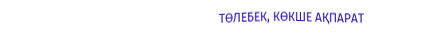ТӨЛЕБЕК, КӨКШЕ АҚПАРАТ